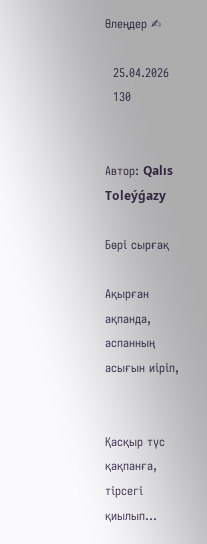Өлеңдер ✍

  25.04.2026
  130


Автор: Qalıs Toleýǵazy

Бөрі сырғақ

Ақырған ақпанда, аспанның асығын иіріп,


Қасқыр түс қақпанға, тірсегі қиылып…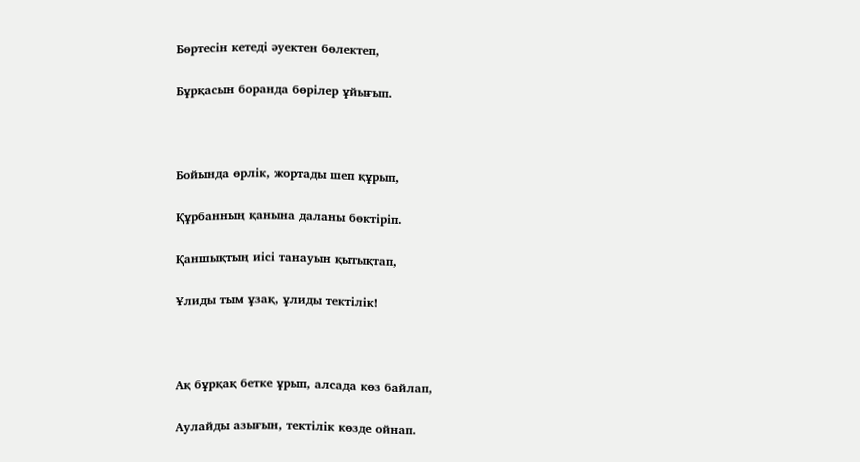Бөртесін кетеді әуектен бөлектеп,


Бұрқасын боранда бөрілер ұйығып.





Бойында өрлік, жортады шеп құрып,


Құрбанның қанына даланы бөктіріп.


Қаншықтың иісі танауын қытықтап,


Ұлиды тым ұзақ, ұлиды тектілік!





Ақ бұрқақ бетке ұрып, алсада көз байлап,


Аулайды азығын, тектілік көзде ойнап.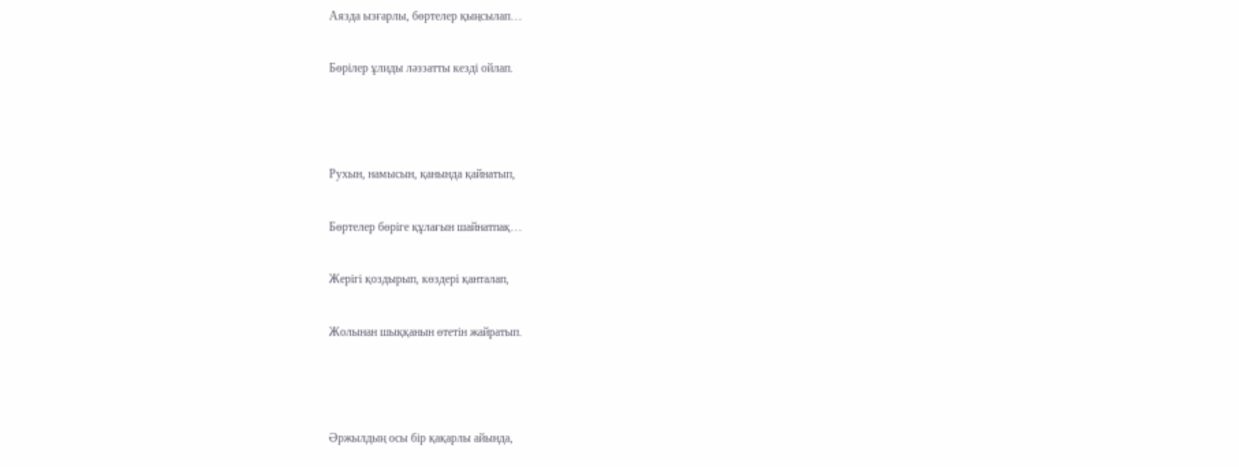Аязда ызғарлы, бөртелер қыңсылап…


Бөрілер ұлиды ләззатты кезді ойлап.





Рухын, намысын, қанында қайнатып,


Бөртелер бөріге құлағын шайнатпақ…


Жерігі қоздырып, көздері қанталап,


Жолынан шыққанын өтетін жайратып.





Әржылдың осы бір қақарлы айында,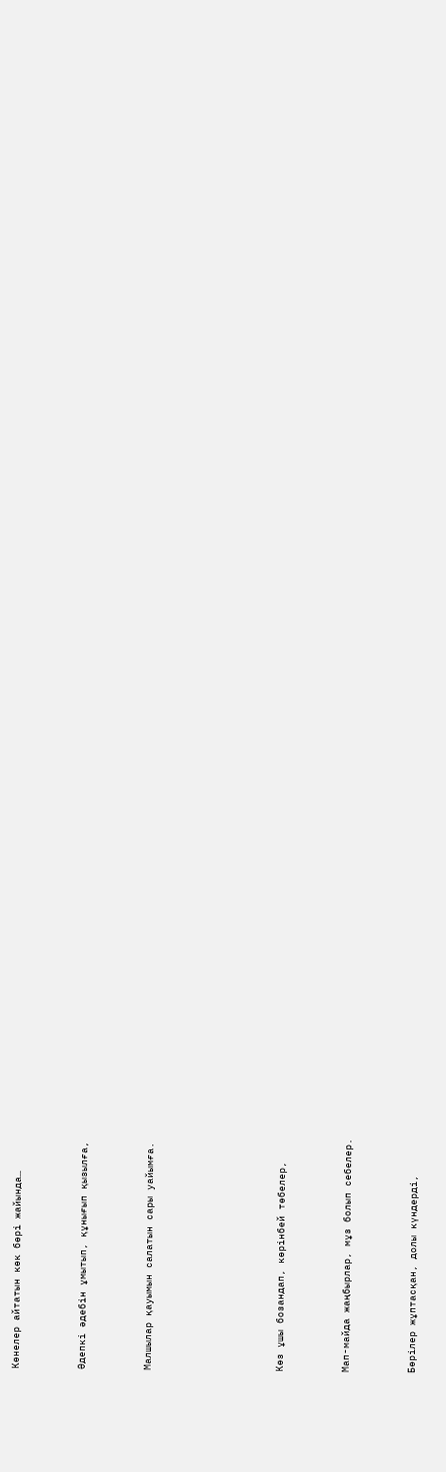Көнелер айтатын көк бөрі жайында…


Әдепкі әдебін ұмытып, құнығып қызылға,


Малшылар қауымын салатын сары уайымға.





Көз ұшы бозандап, көрінбей төбелер,


Мап-майда жаңбырлар, мұз болып себелер.


Бөрілер жұптасқан, долы күндерді,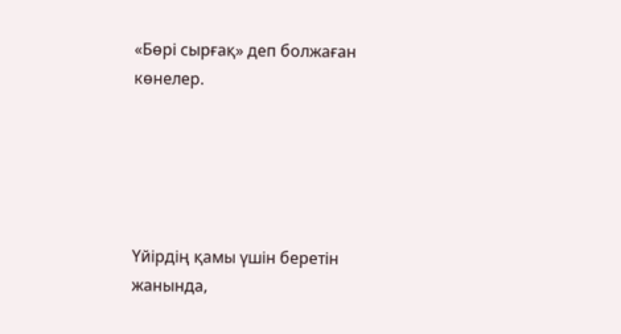«Бөрі сырғақ» деп болжаған көнелер.





Үйірдің қамы үшін беретін жанында,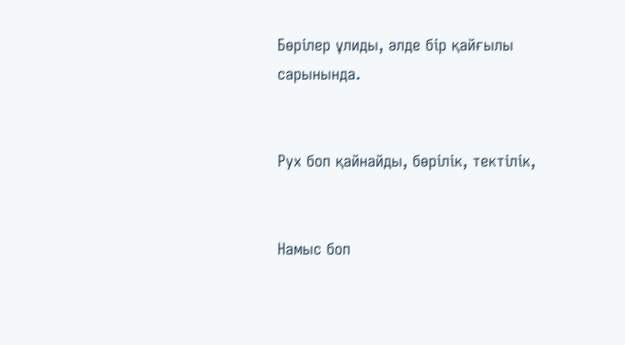Бөрілер ұлиды, әлде бір қайғылы сарынында.


Рух боп қайнайды, бөрілік, тектілік,


Намыс боп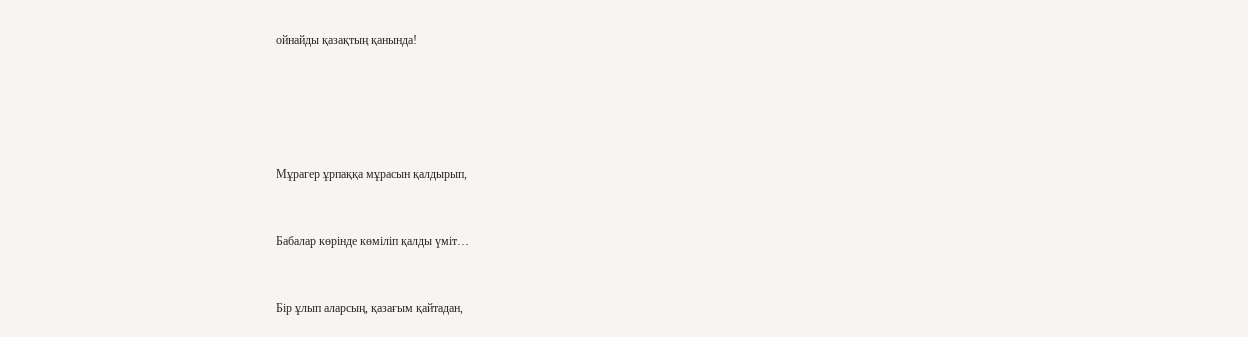ойнайды қазақтың қанында!





Мұрагер ұрпаққа мұрасын қалдырып,


Бабалар көрінде көміліп қалды үміт…


Бір ұлып аларсың, қазағым қайтадан,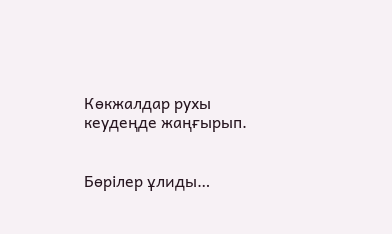Көкжалдар рухы кеудеңде жаңғырып.


Бөрілер ұлиды…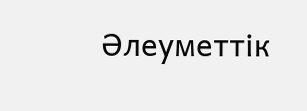Әлеуметтік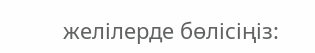желілерде бөлісіңіз: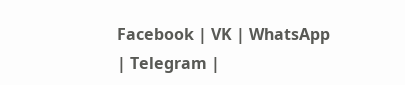Facebook | VK | WhatsApp | Telegram |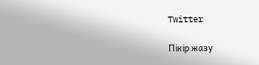Twitter

Пікір жазу